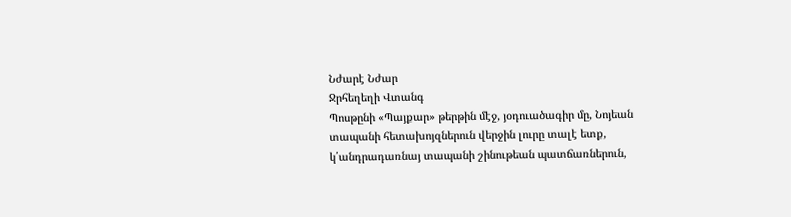Նժարէ Նժար
Ջրհեղեղի Վտանգ
Պոսթընի «Պայքար» թերթին մէջ, յօդուածագիր մը, Նոյեան տապանի հետախոյզներուն վերջին լուրը տալէ ետք, կ՛անդրադառնայ տապանի շինութեան պատճառներուն,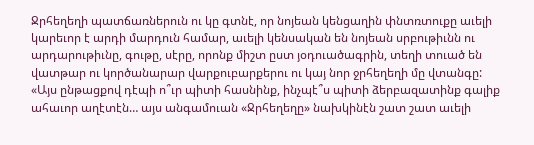Ջրհեղեղի պատճառներուն ու կը գտնէ, որ նոյեան կենցաղին փնտռտուքը աւելի կարեւոր է արդի մարդուն համար, աւելի կենսական են նոյեան սրբութիւնն ու արդարութիւնը, գութը, սէրը, որոնք միշտ ըստ յօդուածագրին, տեղի տուած են վատթար ու կործանարար վարքուբարքերու ու կայ նոր ջրհեղեղի մը վտանգը:
«Այս ընթացքով դէպի ո՞ւր պիտի հասնինք, ինչպէ՞ս պիտի ձերբազատինք գալիք ահաւոր աղէտէն… այս անգամուան «Ջրհեղեղը» նախկինէն շատ շատ աւելի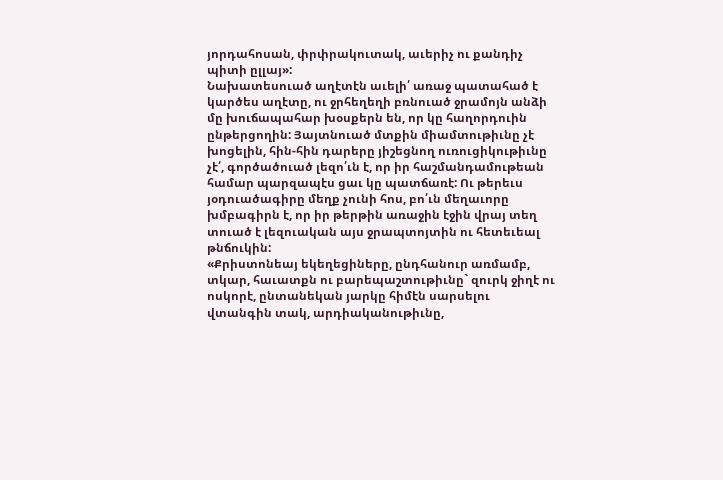յորդահոսան, փրփրակուտակ, աւերիչ ու քանդիչ պիտի ըլլայ»:
Նախատեսուած աղէտէն աւելի՛ առաջ պատահած է կարծես աղէտը, ու ջրհեղեղի բռնուած ջրամոյն անձի մը խուճապահար խօսքերն են, որ կը հաղորդուին ընթերցողին: Յայտնուած մտքին միամտութիւնը չէ խոցելին, հին-հին դարերը յիշեցնող ուռուցիկութիւնը չէ՛, գործածուած լեզո՛ւն է, որ իր հաշմանդամութեան համար պարզապէս ցաւ կը պատճառէ: Ու թերեւս յօդուածագիրը մեղք չունի հոս, բո՛ւն մեղաւորը խմբագիրն է, որ իր թերթին առաջին էջին վրայ տեղ տուած է լեզուական այս ջրապտոյտին ու հետեւեալ թնճուկին:
«Քրիստոնեայ եկեղեցիները, ընդհանուր առմամբ, տկար, հաւատքն ու բարեպաշտութիւնը` զուրկ ջիղէ ու ոսկորէ, ընտանեկան յարկը հիմէն սարսելու վտանգին տակ, արդիականութիւնը,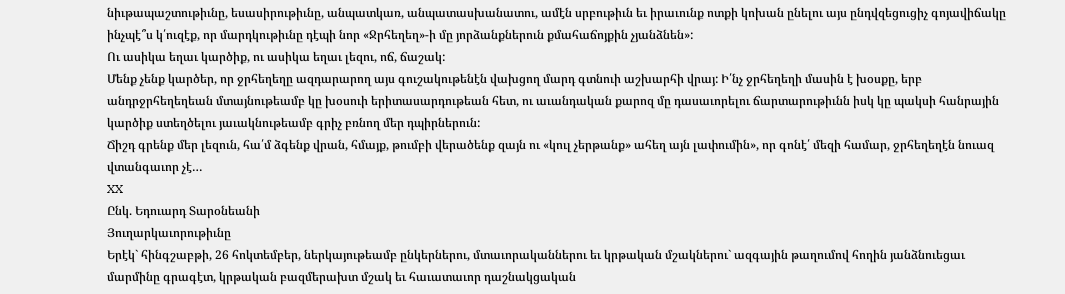նիւթապաշտութիւնը, եսասիրութիւնը, անպատկառ, անպատասխանատու, ամէն սրբութիւն եւ իրաւունք ոտքի կոխան ընելու այս ընդվզեցուցիչ գոյավիճակը ինչպէ՞ս կ՛ուզէք, որ մարդկութիւնը դէպի նոր «Ջրհեղեղ»-ի մը յորձանքներուն քմահաճոյքին չյանձնեն»:
Ու ասիկա եղաւ կարծիք, ու ասիկա եղաւ լեզու, ոճ, ճաշակ:
Մենք չենք կարծեր, որ ջրհեղեղը ազդարարող այս գուշակութենէն վախցող մարդ գտնուի աշխարհի վրայ: Ի՛նչ ջրհեղեղի մասին է խօսքը, երբ անդրջրհեղեղեան մտայնութեամբ կը խօսուի երիտասարդութեան հետ, ու աւանդական քարոզ մը դասաւորելու ճարտարութիւնն իսկ կը պակսի հանրային կարծիք ստեղծելու յաւակնութեամբ գրիչ բռնող մեր դպիրներուն:
Ճիշդ գրենք մեր լեզուն, հա՛մ ձգենք վրան, հմայք, թումբի վերածենք զայն ու «կուլ չերթանք» ահեղ այն լափումին», որ գոնէ՛ մեզի համար, ջրհեղեղէն նուազ վտանգաւոր չէ…
XX
Ընկ. Եդուարդ Տարօնեանի
Յուղարկաւորութիւնը
Երէկ` հինգշաբթի, 26 հոկտեմբեր, ներկայութեամբ ընկերներու, մտաւորականներու եւ կրթական մշակներու` ազգային թաղումով հողին յանձնուեցաւ մարմինը գրագէտ, կրթական բազմերախտ մշակ եւ հաւատաւոր դաշնակցական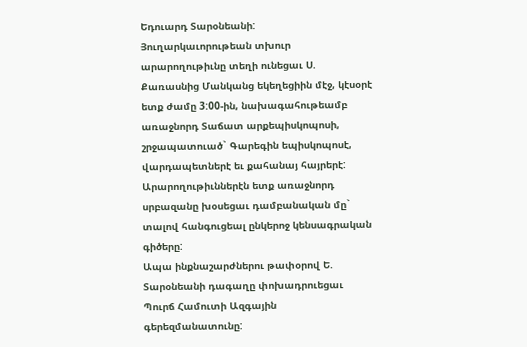Եդուարդ Տարօնեանի:
Յուղարկաւորութեան տխուր արարողութիւնը տեղի ունեցաւ Ս. Քառասնից Մանկանց եկեղեցիին մէջ, կէսօրէ ետք ժամը 3:00-ին, նախագահութեամբ առաջնորդ Տաճատ արքեպիսկոպոսի, շրջապատուած` Գարեգին եպիսկոպոսէ, վարդապետներէ եւ քահանայ հայրերէ:
Արարողութիւններէն ետք առաջնորդ սրբազանը խօսեցաւ դամբանական մը` տալով հանգուցեալ ընկերոջ կենսագրական գիծերը:
Ապա ինքնաշարժներու թափօրով Ե. Տարօնեանի դագաղը փոխադրուեցաւ Պուրճ Համուտի Ազգային գերեզմանատունը: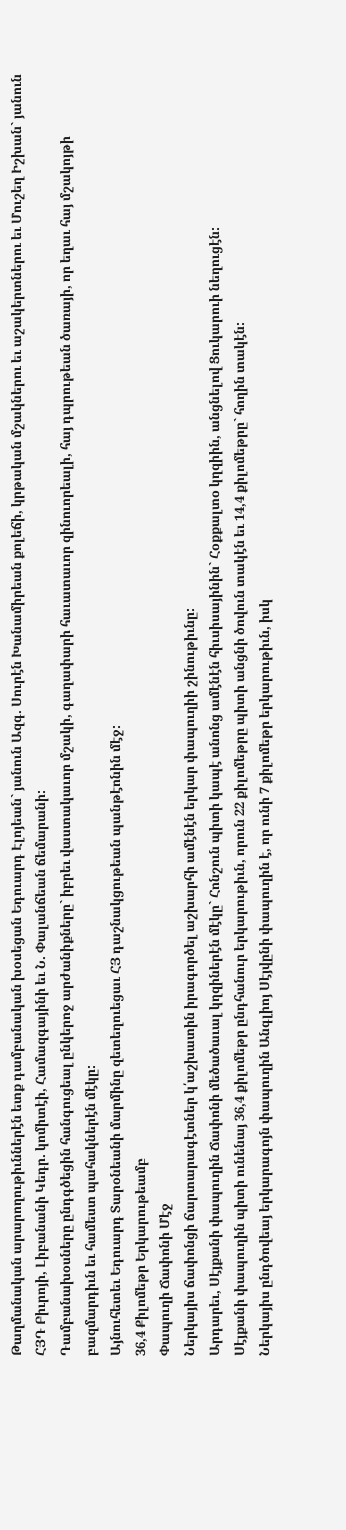Թաղմանական արարողութիւններէն ետք դամբանական խօսեցան Եդուարդ Էլոյեան` յանուն Ազգ. Սուրէն Խանամիրեան քոլեճի, կրթական մշակներու եւ աշակերտներու եւ Մուշեղ Իշխան` յանուն ՀՅԴ Բիւրոյի, Լիբանանի Կեդր. կոմիտէի, Համազգայինի եւ Ն. Փալանճեան ճեմարանի:
Դամբանախօսները ընդգծեցին հանգուցեալ ընկերոջ արժանիքները` իբրեւ վաստակաւոր մշակի, գաղափարի հաւատաւոր զինուորեալի, հայ դպրութեան ծառայի, որ եղաւ հայ մշակոյթի բազմարդիւն եւ համեստ պահակներէն մէկը:
Այնուհետեւ Եդուարդ Տարօնեանի մարմինը զետեղուեցաւ ՀՅ դաշնակցութեան պանթէոնին մէջ:
36,4 Քիլոմեթր Երկարութեամբ
Փապուղի Ճափոնի Մէջ
Ներկայիս ճափոնցի ճարտարագէտներ կ՛աշխատին իրագործել աշխարհի ամէնէն երկար փապուղիի շինութիւնը:
Արդարեւ, Սէյքանի փապուղին Ճափոնի մեծածաւալ կղզիներէն մէկը` Հոնշուն պիտի կապէ անոնց ամէնէն հիւսիսայինին` Հօքքալտօ կղզիին, անցնելով Ցուկարուի նեղուցէն:
Սէյքանի փապուղին պիտի ունենայ 36,4 քիլոմեթր ընդհանուր երկարութիւն, որուն 22 քիլոմեթրը պիտի անցնի ծովուն տակէն եւ 14,4 քիլոմեթրը` հողին տակէն:
Ներկայիս ընդծովեայ երկարագոյն փապուղին Անգլիոյ Սէյվընի փապուղին է, որ ունի 7 քիլոմեթր երկարութիւն, իսկ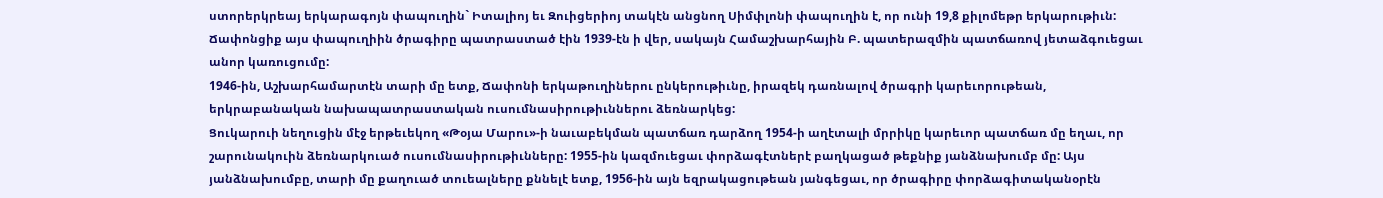ստորերկրեայ երկարագոյն փապուղին` Իտալիոյ եւ Զուիցերիոյ տակէն անցնող Սիմփլոնի փապուղին է, որ ունի 19,8 քիլոմեթր երկարութիւն:
Ճափոնցիք այս փապուղիին ծրագիրը պատրաստած էին 1939-էն ի վեր, սակայն Համաշխարհային Բ. պատերազմին պատճառով յետաձգուեցաւ անոր կառուցումը:
1946-ին, Աշխարհամարտէն տարի մը ետք, Ճափոնի երկաթուղիներու ընկերութիւնը, իրազեկ դառնալով ծրագրի կարեւորութեան, երկրաբանական նախապատրաստական ուսումնասիրութիւններու ձեռնարկեց:
Ցուկարուի նեղուցին մէջ երթեւեկող «Թօյա Մարու»-ի նաւաբեկման պատճառ դարձող 1954-ի աղէտալի մրրիկը կարեւոր պատճառ մը եղաւ, որ շարունակուին ձեռնարկուած ուսումնասիրութիւնները: 1955-ին կազմուեցաւ փորձագէտներէ բաղկացած թեքնիք յանձնախումբ մը: Այս յանձնախումբը, տարի մը քաղուած տուեալները քննելէ ետք, 1956-ին այն եզրակացութեան յանգեցաւ, որ ծրագիրը փորձագիտականօրէն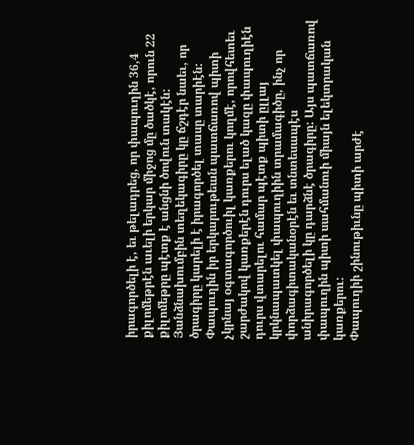իրագործելի է, եւ թելադրեց, որ փապուղին 36,4 քիլոմեթրէն աւելի երկար միջոց մը ծածկէ, որուն 22 քիլոմեթրը պէտք է անցնի ծովուն տակէն:
Յանձնախումբին տեղեկագիրը կը ճշդէր նաեւ, որ ծրագիրը կարելի է իրագործել տասը տարիէն:
Փապուղին իր երկարութեան պատճառով պիտի չկրնայ օգտագործուիլ կառքերու կողմէ, որովհետեւ շարժակով կառքերէն դուրս ելած կազը փապուղիէն դուրս վտարելու համար պէտք պիտի ըլլայ կրկնապատկել փապուղիին տրամագիծը, ինչ որ փորձագիտականօրէն եւ տնտեսապէս անիրագործելի կը դարձնէ ծրագիրը: Այս պատճառով փապուղին պիտի սահմանուի միայն ելեկտրական կառքերու:
Փապուղիի շինութիւնը պիտի արժէ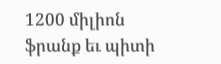1200 միլիոն ֆրանք եւ պիտի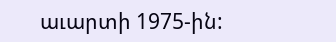աւարտի 1975-ին: